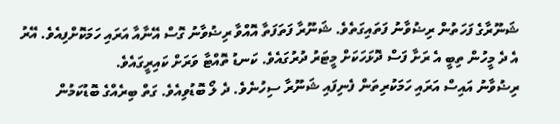ޝަނޫރާގެ ފަހަތުން ރިޟުވާނު ފަތައިގަތެވެ. ޝަނޫރާ ފަތަފަތާ އޮއްވާ ރިޟުވާނު ގޮސް އޭނާއާ އަރައި ހަމަކޮށްފިއެވެ. އޭރު އެ ދެ މީހުން ތިބީ އެ ރަށާ ފަސް ދޮޅަހަކަށް މީޓަރު ދުރުގައެވެ. ކަނޑު ތޮއްޓާ ވަރަށް ކައިރީގައެވެ.
ރިޟުވާނު އައިސް އަރައި ހަމަކުރިތަން ފެނިފައި ޝަނޫރާ ސިހުނެވެ. ދެ ލޯ ބޮޑުވިއެވެ. ގަތް ބިރެއްގެ ބޮޑުކަމުން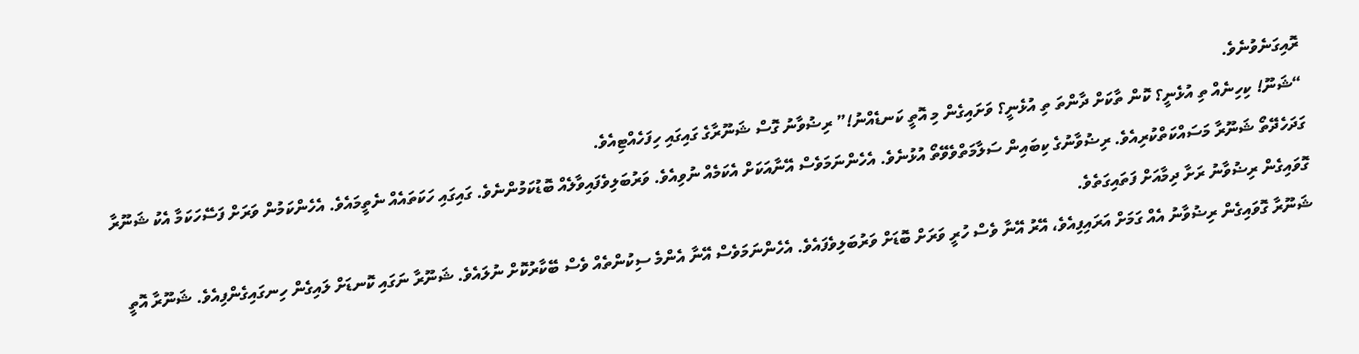ރޮއިގަނެވުނެވެ.
“ޝަނޫ! ކިހިނެއް ތި އުޅެނީ؟ ކޮން ތާކަށް ދާންތަ ތި އުޅެނީ؟ ވަށައިގެން މި އޮތީ ކަނޑެއްނު!” ރިޟުވާނު ގޮސް ޝަނޫރާގެ ގައިގައި ހިފަހެއްޓިއެވެ.
ގަދަހެދޭތޯ ޝަނޫރާ މަސައްކަތްކުރިއެވެ. ރިޟުވާނުގެ ކިބައިން ސަލާމަތްވެވޭތޯ އުޅުނެވެ. އެހެންނަމަވެސް އޭނާއަކަށް އެކަމެއް ނުވިއެވެ. ވަރުބަލިވެފައިވާލެއް ބޮޑުކަމުންނެވެ. ގައިގައި ހަކަތައެއް ނެތީމައެވެ. އެހެންކަމުން ވަރަށް ފަސޭހަކަމާ އެކު ޝަނޫރާ ގޮވައިގެން ރިޟުވާނު ރަށާ ދިމާއަށް ފަތައިގަތެވެ.
ޝަނޫރާ ގޮވައިގެން ރިޟުވާނު އެއް ގަމަށް އަރައިފިއެވެ، އޭރު އޭނާ ވެސް ހުރީ ވަރަށް ބޮޑަށް ވަރުބަލިވެފައެވެ. އެހެންނަމަވެސް އޭނާ އެންމެ ސިކުންތެއް ވެސް ބޭކާރުކޮށް ނުލައެވެ. ޝަނޫރާ ނަގައި ކޮނޑަށް ލައިގެން ހިނގައިގެންފިއެވެ. ޝަނޫރާ އޮތީ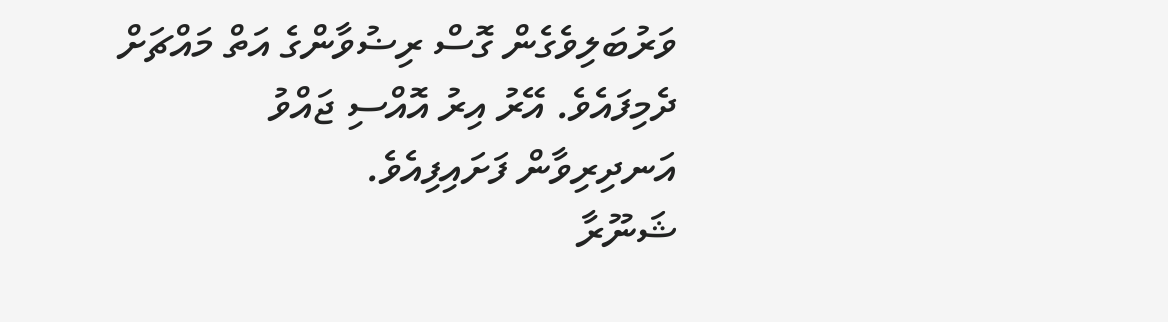ވަރުބަލިވެގެން ގޮސް ރިޟުވާންގެ އަތް މައްޗަށް ދެމިފައެވެ. އޭރު އިރު އޮއްސި ޖައްވު އަނދިރިވާން ފަށައިފިއެވެ.
ޝަނޫރާ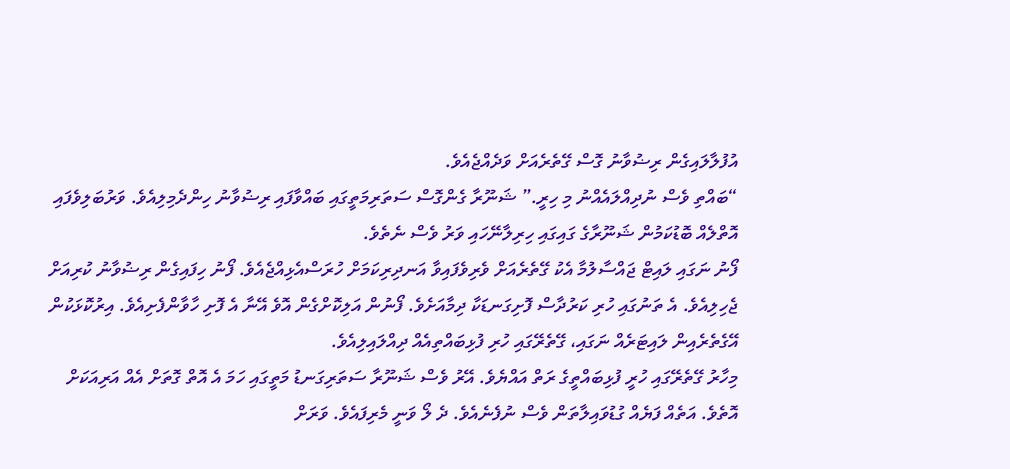އުފުލާލައިގެން ރިޟުވާނު ގޮސް ގޭތެރެއަށް ވަދެއްޖެއެވެ.
“ބައްތި ވެސް ނުދިއްލައެއްނު މި ހިރީ.” ޝަނޫރާ ގެންގޮސް ސަތަރިމަތީގައި ބައްވާފައި ރިޟުވާނު ހިންދެމިލިއެވެ. ވަރުބަލިވެފައި އޮތްލެއް ބޮޑުކަމުން ޝަނޫރާގެ ގައިގައި ހިރިލާނޭހައި ވަރު ވެސް ނެތެވެ.
ފޯނު ނަގައި ލައިޓް ޖައްސާލުމާ އެކު ގޭތެރެއަށް ވެރިވެފައިވާ އަނދިރިކަމަށް ހުރަސްއެޅިއްޖެއެވެ. ފޯނު ހިފައިގެން ރިޟުވާނު ކުރިއަށް ޖެހިލިއެވެ. އެ ތަނުގައި ހުރި ކަރުދާސް ފޮށިގަނޑަކާ ދިމާއަށެވެ. ފޯނުން އަލިކޮށްގެން އޮވެ އޭނާ އެ ފޮށި ހާވާންފެށިއެވެ. އިރުކޮޅަކުން އޭގެތެރެއިން ލައިޓަރެއް ނަގައި، ގޭތެރޭގައި ހުރި ފުޅިބައްތިއެއް ދިއްލައިލިއެވެ.
މިހާރު ގޭތެރޭގައި ހުރީ ފުޅިބައްތީގެ ރަތް އައްޔެވެ. އޭރު ވެސް ޝަނޫރާ ސަތަރިގަނޑު މަތީގައި ހަމަ އެ އޮތް ގޮތަށް އެއް އަރިއަކަށް އޮތެވެ. އަތެއް ފަޔެއް ގުޑުވައިލާތަން ވެސް ނުފެނެއެވެ. ދެ ލޯ ވަނީ މެރިފައެވެ. ވަރަށް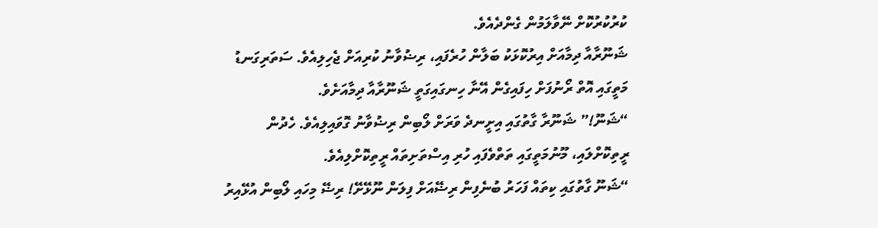ކުރުކުރުކޮށް ނޭވާލަމުން ގެންދެއެވެ.
ޝަނޫރާއާ ދިމާއަށް އިރުކޮޅަކު ބަލާން ހުރެފައި، ރިޟުވާނު ކުރިއަށް ޖެހިލިއެވެ. ސަތަރިގަނޑު މަތީގައި އޮތް ރޯނުފަށް ހިފައިގެން އޭނާ ހިނގައިގަތީ ޝަނޫރާއާ ދިމާއަށެވެ.
“ޝަނޫ!” ޝަނޫރާ ގާތުގައި އިށީނދެ ވަރަށް ލޯބިން ރިޟުވާނު ގޮވައިލިއެވެ. ހެދުން ރީތިކޮށްލައި، މޫނުމަތީގައި ތަތްވެފައި ހުރި އިސްތަށިތައް ރީތިކޮށްލިއެވެ.
“ޝަނޫ ގާތުގައި ކިތައް ފަހަރު ބުނެފިން ރިޟޭއަށް ފިލަން ނޫޅޭށޭ! ރިޟޭ މިހައި ލޯބިން އުޅޭއިރު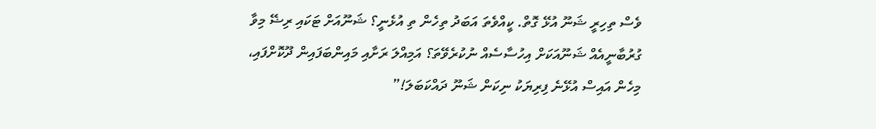ވެސް ތިހިރީ ޝަނޫ އުޅޭ ގޮތް. ކީއްވެތަ އަބަދު ތިހެން ތި އުޅެނީ؟ ޝަނޫއަށް ޓަކައި ރިޟޭ މިވާ ގުރުބާނީއެއް ޝަނޫއަކަށް އިހުސާސެއް ނުކުރެވޭތަ؟ އަމިއްލަ ރަށާއި މައިންބަފައިން ދޫކޮށްފައި، މިހެން އައިސް އުޅޭނެ ފިރިޔަކު ނިކަން ޝަނޫ ދައްކަބަލަ!”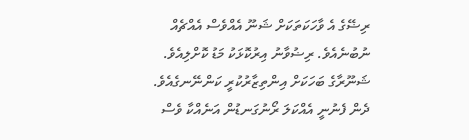ރިޟޭގެ އެ ވާހަކަތަކަށް ޝަނޫ އެއްވެސް އެއްޗެއް ނުބުނެއެވެ. ރިޟުވާނު އިރުކޮޅަކު މަޑު ކޮށްލިއެވެ. ޝަނޫރާގެ ބަހަކަށް އިންތިޒާރުކުރީ ކަންނޭނގެއެވެ. ދެން ފެނުނީ އެއްކަލަ ރޯނުގަނޑުން އަނެއްކާ ވެސް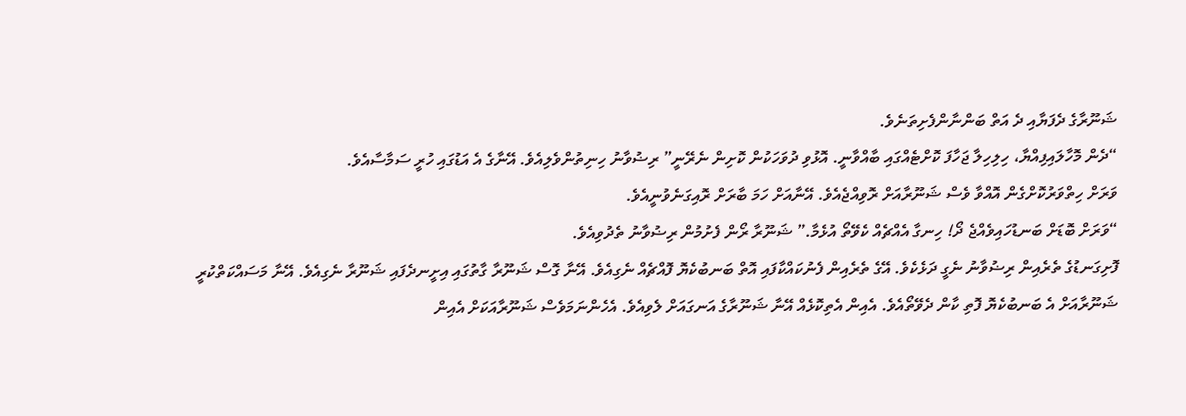ޝަނޫރާގެ ދެފަޔާއި ދެ އަތް ބަންނާންފެށިތަނެވެ.
“ދެން މޮހާލައިފިއްޔާ، ހިލިހިލާ ޖަހާފަ ކޮށްޓެއްގައި ބާއްވާނީ. އޮޅުވި ދުވަހަކުން ކޮށިން ނެރޭނީ” ރިޟުވާނު ހިނިތުންވެލިއެވެ. އޭނާގެ އެ އަޑުގައި ހުރީ ސަމާސާއެވެ.
ވަރަށް ހިތްވަރުކޮށްގެން އޮއްވާ ވެސް ޝަނޫރާއަށް ރޮވިއްޖެއެވެ. އޭނާއަށް ހަމަ ބާރަށް ރޮއިގަނެވުނީއެވެ.
“ވަރަށް ބޮޑަށް ބަނޑުހައިވެއްޖެ ދޯ! ހިނގާ އެއްޗެއް ކެވޭތޯ އުޅެމާ.” ޝަނޫރާ ރޯން ފެށުމުން ރިޟުވާނު ތެދުވިއެވެ.
ފޮށިގަނޑުގެ ތެރެއިން ރިޟުވާނު ނެގީ ދަޅެކެވެ. އޭގެ ތެރެއިން ފެނުކައްކާފައި އޮތް ބަނބުކެޔޮ ފޮއްޗެއް ނެގިއެވެ. އޭނާ ގޮސް ޝަނޫރާ ގާތުގައި އިށީނދެފައި ޝަނޫރާ ނެގިއެވެ. އޭނާ މަސައްކަތްކުރީ ޝަނޫރާއަށް އެ ބަނބުކެޔޮ ފޮތި ކާން ދެވޭތޯއެވެ. އެއިން އެތިކޮޅެއް އޭނާ ޝަނޫރާގެ އަނގައަށް ލެވިއެވެ. އެހެންނަމަވެސް ޝަނޫރާއަކަށް އެއިން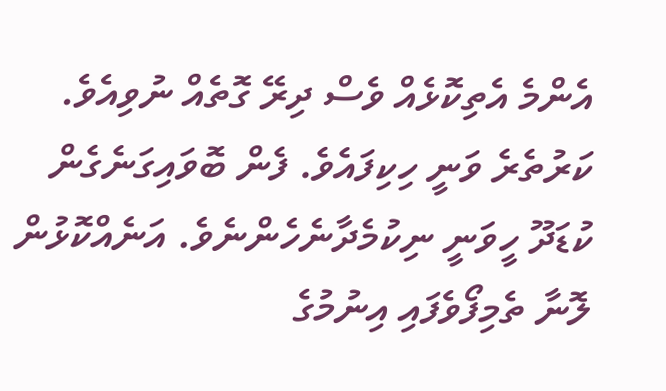އެންމެ އެތިކޮޅެއް ވެސް ދިރޭ ގޮތެއް ނުވިއެވެ. ކަރުތެރެ ވަނީ ހިކިފައެވެ. ފެން ބޮވައިގަނެގެން ކުޑަދޫ ހީވަނީ ނިކުމެދާނެހެންނެވެ. އަނެއްކޮޅުން ލޮނާ ތެމިފޯވެފައި އިނުމުގެ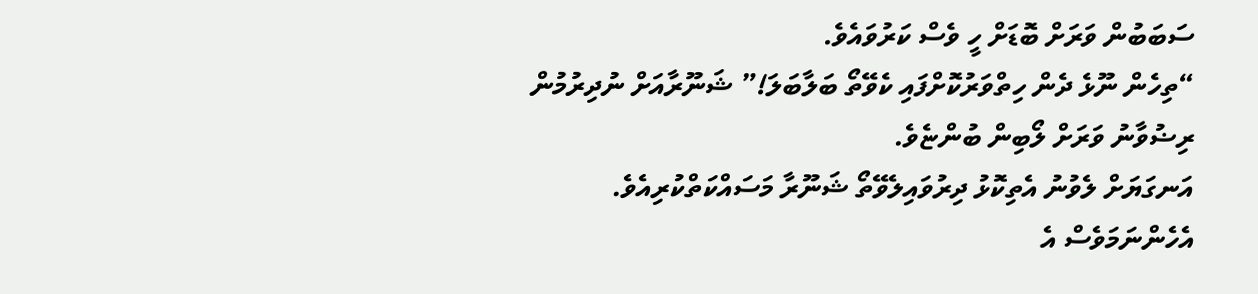ސަބަބުން ވަރަށް ބޮޑަށް ހީ ވެސް ކަރުވައެވެ.
“ތިހެން ނޫޅެ ދެން ހިތްވަރުކޮށްފައި ކެވޭތޯ ބަލާބަލަ!” ޝަނޫރާއަށް ނުދިރުމުން ރިޟުވާނު ވަރަށް ލޯބިން ބުންޏެވެ.
އަނގަޔަށް ލެވުނު އެތިކޮޅު ދިރުވައިލެވޭތޯ ޝަނޫރާ މަސައްކަތްކުރިއެވެ. އެހެންނަމަވެސް އެ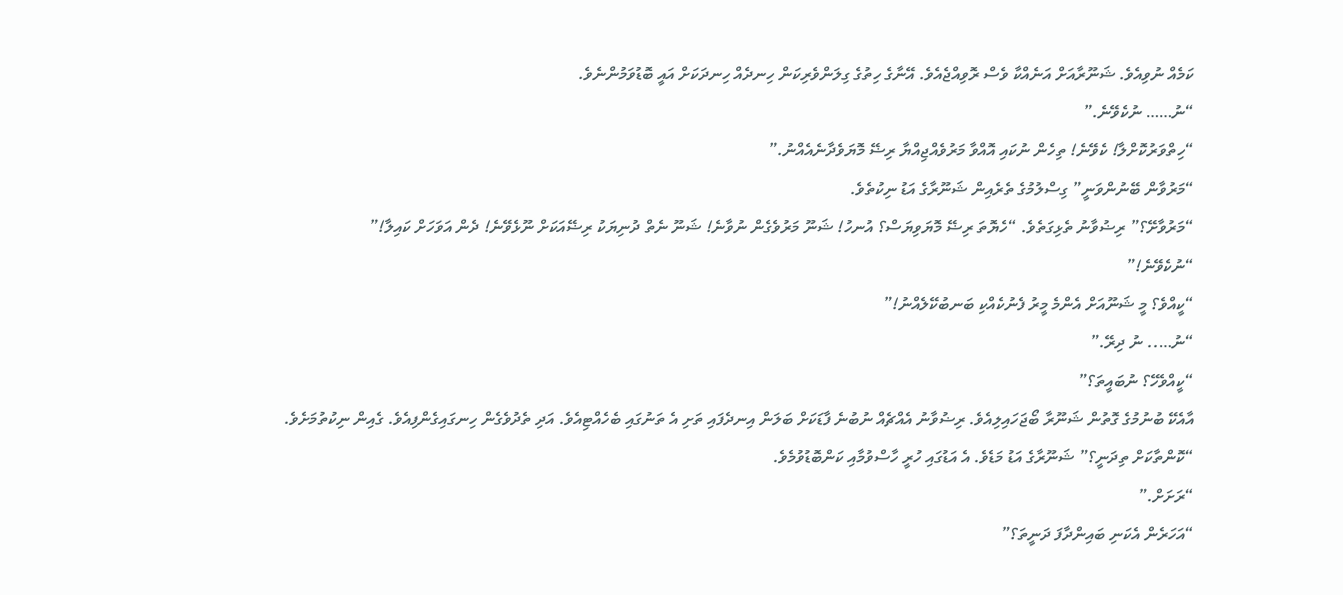ކަމެއް ނުވިއެވެ. ޝަނޫރާއަށް އަނެއްކާ ވެސް ރޮވިއްޖެއެވެ. އޭނާގެ ހިތުގެ ގިލަންވެރިކަން ހިނދެއް ހިނދަކަށް އައީ ބޮޑުވަމުންނެވެ.
“ނު…… ނުކެވޭނެ.”
“ހިތްވަރުކޮށްލާ! ކެވޭނެ! ތިހެން ނުކައި އޮއްވާ މަރުވެއްޖިއްޔާ ރިޟޭ މޮޔަވެދާނެއެއްނު.”
“މަރުވާން ބޭނުންވަނީ” ގިސްލުމުގެ ތެރެއިން ޝަނޫރާގެ އަޑު ނިކުތެވެ.
“މަރުވާށޭ؟” ރިޟުވާނު ތެޅިގަތެވެ. “ހެޔޮތަ ރިޟޭ މޮޔަވިޔަސް؟ އުނހު! ޝަނޫ މަރުވެގެން ނުވާނެ! ޝަނޫ ނެތް ދުނިޔަކު ރިޟޭއަކަށް ނޫޅެވޭނެ! ދެން އަވަހަށް ކައިލާ!”
“ނުކެވޭނެ!”
“ކީއްވެ؟ މީ ޝަނޫއަށް އެންމެ މީރު ފެނުކެއްކި ބަނބުކޭލެއްނު!”
“ނު….. ނު ދިރޭ.”
“ކީއްވެހޭ؟ ނުބައީތަ؟”
އާއެކޭ ބުނުމުގެ ގޮތުން ޝަނޫރާ ބޯޖަހައިލިއެވެ. ރިޟުވާނު އެއްޗެއް ނުބުނެ ފާޑަކަށް ބަލަން އިނދެފައި ތަށި އެ ތަނުގައި ބެހެއްޓިއެވެ. އަދި ތެދުވެގެން ހިނގައިގެންފިއެވެ. ގެއިން ނިކުތުމަށެވެ.
“ކޮންތާކަށް ތިދަނީ؟” ޝަނޫރާގެ އަޑު މަޑެވެ. އެ އަޑުގައި ހުރީ ހާސްވުމާއި ކަންބޮޑުވުމެވެ.
“ރަށަށް.”
“އަހަރެން އެކަނި ބައިންދާފަ ދަނީތަ؟”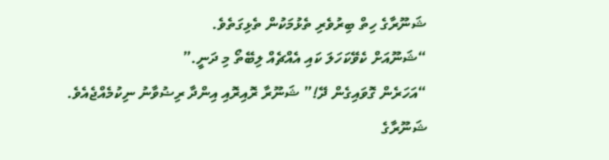ޝަނޫރާގެ ހިތް ބިރުވެރި ތެޅުމަކުން ތެޅިގަތެވެ.
“ޝަނޫއަށް ކެވޭކަހަލަ ކައި އެއްޗެއް ލިބޭތޯ މި ދަނީ.”
“އަހަރެން ގޮވައިގެން ދޭ!” ޝަނޫރާ ރޮއިރޮއި އިންދާ ރިޟުވާނު ނިކުމެއްޖެއެވެ.
ޝަނޫރާގެ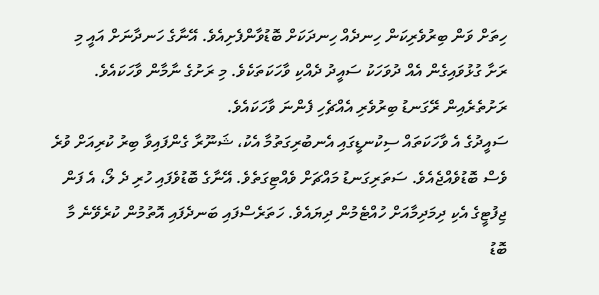ހިތަށް ވަން ބިރުވެރިކަން ހިނދެއް ހިނދަކަށް ބޮޑުވާންފެށިއެވެ. އޭނާގެ ހަނދާނަށް އައީ މި ރަށާ ގުޅުވައިގެން އެއް ދުވަހަކު ސައީދު ދެއްކި ވާހަކަތަކެވެ. މި ރަށުގެ ނާމާން ވާހަކައެވެ. ރަށުތެރެއިން ރޭގަނޑު ބިރުވެރި އެއްޗެހި ފެންނަ ވާހަކައެވެ.
ސައީދުގެ އެ ވާހަކަތައް ސިކުނޑީގައި އެނބުރިގަތުމާ އެކު، ޝަނޫރާ ގެންފައިވާ ބިރު ކުރިއަށް ވުރެ ވެސް ބޮޑުވެއްޖެއެވެ. ސަތަރިގަނޑު މައްޗަށް ވެއްޓިގަތެވެ. އޭނާގެ ބޮޑުވެފައި ހުރި ދެ ލޯ، އެ ފަން ޖިފުޓީގެ އެކި ދިމަދިމާއަށް ހުއްޓެމުން ދިޔައެވެ. ހަތަރެސްފައި ބަނދެފައި އޮތުމުން ކުރެވޭނެ މާ ބޮޑު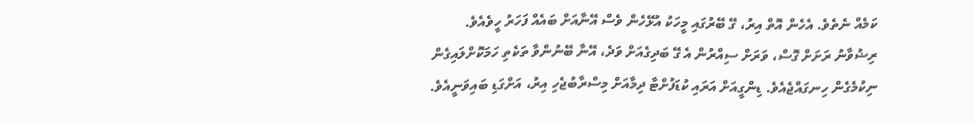ކަމެއް ނެތެވެ. އެހެން އޮތް އިރު، ގޭ ބޭރުގައި މީހަކު އުޅޭހެން ވެސް އޭނާއަށް ބައެއް ފަހަރު ހީވެއެވެ.
ރިޟުވާނު ރަށަށް ގޮސް، ވަރަށް ސިއްރުން އެ ގޭ ބަދިގެއަށް ވަދެ، އޭނާ ބޭނުންވާ ތަކެތި ހަމަކޮށްލައިގެން ނިކުމެގެން ހިނގައްޖެއެވެ. ޑިންގީއަށް އަރައި ކުޑަފުށްޓާ ދިމާއަށް މިސްރާބުޖެހި އިރު، އަށްގަޑި ބައިވަނީއެވެ.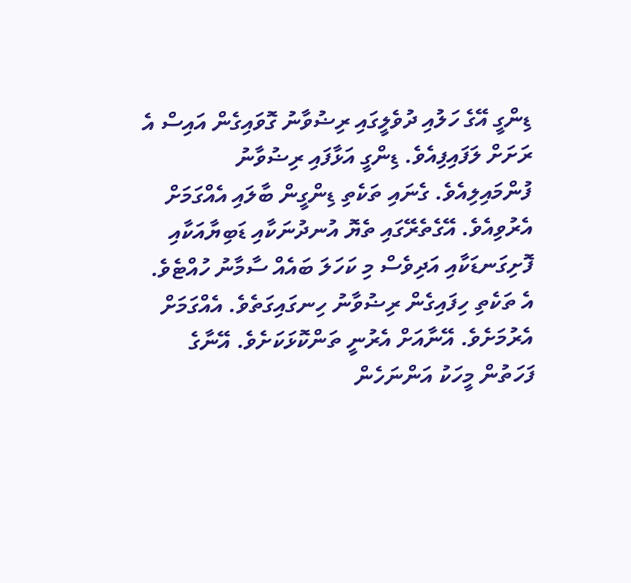ޑިންގީ އޭގެ ހަލުއި ދުވެލީގައި ރިޟުވާނު ގޮވައިގެން އައިސް އެ ރަށަށް ލަފައިފިއެވެ. ޑިންގީ އަޅާފައި ރިޟުވާނު ފުންމައިލިއެވެ. ގެނައި ތަކެތި ޑިންގީން ބާލައި އެއްގަމަށް އެރުވިއެވެ. އޭގެތެރޭގައި ތެޔޮ އުނދުނަކާއި ޑަބިޔާއަކާއި ފޮށިގަނޑަކާއި އަދިވެސް މި ކަހަލަ ބައެއް ސާމާނު ހުއްޓެވެ.
އެ ތަކެތި ހިފައިގެން ރިޟުވާނު ހިނގައިގަތެވެ. އެއްގަމަށް އެރުމަށެވެ. އޭނާއަށް އެރުނީ ތަންކޮޅަކަށެވެ. އޭނާގެ ފަހަތުން މީހަކު އަންނަހެން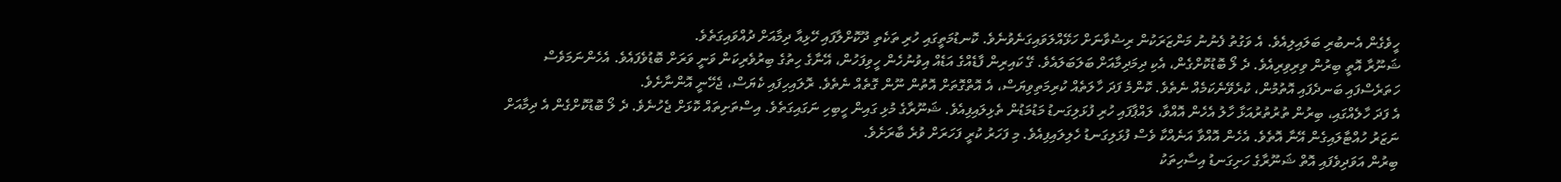ހީވެގެން އެނބުރި ބަލައިލިއެވެ. އެ ވަގުތު ފެނުނު މަންޒަރަކުން ރިޟުވާނަށް ހަޅޭއްލަވައިގަނެވުނެވެ. ކޮނޑުމަތީގައި ހުރި ތަކެތި ދޫކޮށްލާފައި ހޭޅިއާ ދިމާއަށް ދުއްވައިގަތެވެ.
ޝަނޫރާ އޮތީ ބިރުން ވިރިވިރިއެވެ. ދެ ލޯ ބޮޑުކޮށްގެން، އެކި ދިމަދިމާއަށް ބަލަބަލައެވެ. ގޭ ކައިރިން ފާޑެއްގެ އަޑެއް އިވުނުހެން ހީވިފަހުން، އޭނާގެ ހިތުގެ ބިރުވެރިކަން ވަނީ ވަރަށް ބޮޑުވެފައެވެ. އެހެންނަމަވެސް ހަތަރެސްފައި ބަނދެފައި އޮތުމުން، ކުރެވޭނެކަމެއް ނެތެވެ. ކޮންމެ ފަދަ ހާލަތެއް ކުރިމަތިވިޔަސް، އެ އޮތްގޮތަށް އޮތުން ނޫން ގޮތެއް ނެތެވެ. ރޮލައިހިފައި ކެޔަސް، ޖެހޭނީ އޮންނާށެވެ.
އެ ފަދަ ހާލެއްގައި، ބިރުން ތުރުތުރުއަޅާ ހާލު އެހެން އޮއްވާ، ލައްޕާފައި ހުރި ފުޅަލިގަނޑު މަޑުމަޑުން ތެޅިލައިފިއެވެ. ޝަނޫރާގެ މުޅި ގައިން ހީބިހި ނަގައިގަތެވެ. އިސްތަށިތައް ކޮޅަށް ޖެހުނެވެ. ދެ ލޯ ބޮޑުކޮށްގެން އެ ދިމާއަށް ނަޒަރު ހުއްޓާލައިގެން އޭނާ އޮތެވެ. އެހެން އޮއްވާ އަނެއްކާ ވެސް ފުޅަލިގަނޑު ހެލިލައިފިއެވެ. މި ފަހަރު ކުރީ ފަހަރަށް ވުރެ ބާރަށެވެ.
ބިރުން އަވަދިވެފައި އޮތް ޝަނޫރާގެ ހަށިގަނޑު އިސާހިތަކު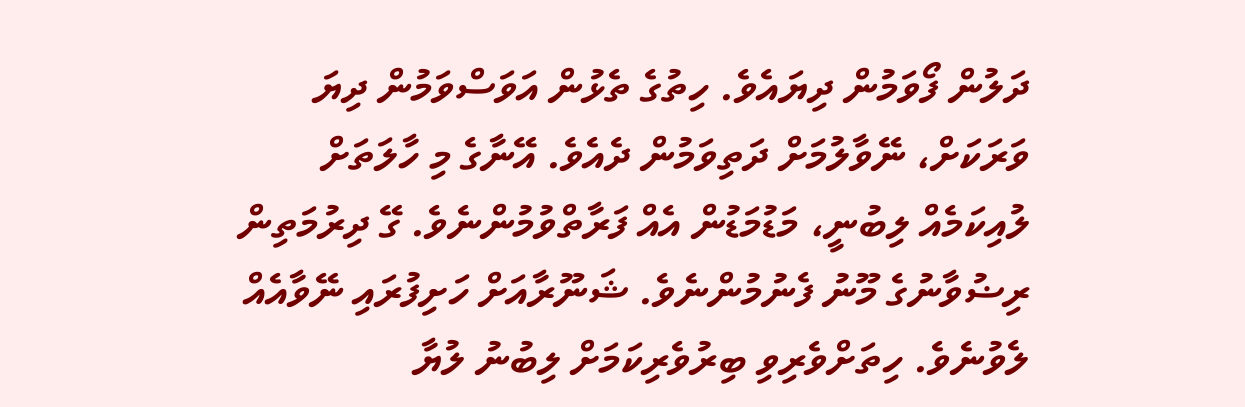ދަލުން ފޯވަމުން ދިޔައެވެ. ހިތުގެ ތެޅުން އަވަސްވަމުން ދިޔަ ވަރަކަށް، ނޭވާލުމަށް ދަތިވަމުން ދެއެވެ. އޭނާގެ މި ހާލަތަށް ލުއިކަމެއް ލިބުނީ، މަޑުމަޑުން އެއް ފަރާތްވުމުންނެވެ. ގޭ ދިރުމަތިން ރިޟުވާނުގެ މޫނު ފެނުމުންނެވެ. ޝަނޫރާއަށް ހަށިފުރައި ނޭވާއެއް ލެވުނެވެ. ހިތަށްވެރިވި ބިރުވެރިކަމަށް ލިބުނު ލުޔާ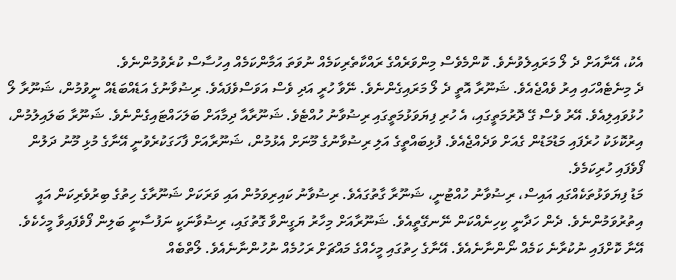އެކު، އޭނާއަށް ދެ ލޯ މަރައިލެވުނެވެ. ކޮންމެވެސް މިންވަރެއްގެ ރައްކާތެރިކަމެއް ނުވަތަ އަމާންކަމެއް އިހުސާސް ކުރެވުމުންނެވެ.
ދެ މިނެޓެއްހައި އިރު ވެއްޖެއެވެ. ޝަނޫރާ އޮތީ ދެ ލޯ މަރައިގެންނެވެ. ނޭވާ ހުރީ އަދި ވެސް އަވަސްވެފައެވެ. ރިޟުވާނުގެ އަޑެއްބަޑެއް ނީވުމުން، ޝަނޫރާ ލޯ ހުޅުވައިލިއެވެ. އޭރު ވެސް ގޭ ދޮރުމަތީގައި، އެ ހުރި ފިޔަވަޅުމަތީގައި ރިޟުވާނު ހުއްޓެވެ. ޝަނޫރާއާ ދިމާއަށް ބަލަހައްޓައިގެންނެވެ. ޝަނޫރާ ބަލައިލުމުން، އިރުކޮޅަކު ހުރެފައި މަޑުމަޑުން ގެއަށް ވަދެއްޖެއެވެ. ފުޅިބައްތީގެ އަލި ރިޟުވާނުގެ މޫނަށް އެޅުމުން، ޝަނޫރާއަށް ފާހަގަކުރެވުނީ އޭނާގެ މުޅި މޫނު ދަލުން ފޯވެފައި ހުރިކަމެވެ.
މަޑު ފިޔަވަޅުތަކެއްގައި އައިސް، ރިޟުވާނު ހުއްޓުނީ، ޝަނޫރާ ގާތުގައެވެ. ރިޟުވާނު ކައިރިވަމުން އައި ވަރަކަށް ޝަނޫރާގެ ހިތުގެ ބިރުވެރިކަން އައީ އިތުރުވަމުންނެވެ. ދެން ހަދާނީ ކިހިނެއްކަން ނޭނގޭތީއެވެ. ޝަނޫރާއަށް މިހާރު ޔަގީންވާ ގޮތުގައި، ރިޟުވާނަކީ ނަފުސާނީ ބަލިން ފޯވެފައިވާ މީހެކެވެ. އޭނާ ކޮށްފައި ނުކުރާނެ ކަމެއް ނޯންނާނެއެވެ. އޭނާގެ ހިތުގައި މީހެއްގެ މައްޗަށް ރަހުމެއް ނުހުންނާނެއެވެ. ލޯތްބެއް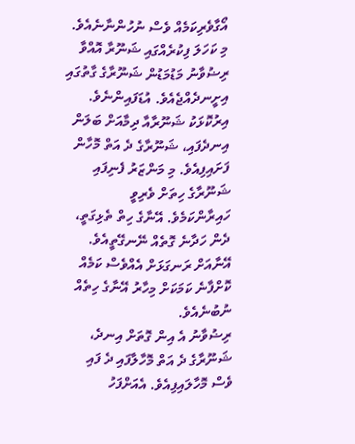އޯގާވެރިކަމެއް ވެސް ނުހުންނާނެއެވެ.
މި ކަހަލަ ފިކުރެއްގައި ޝަނޫރާ އޮއްވާ ރިޟުވާނު މަޑުމަޑުން ޝަނޫރާގެ ގާތުގައި އިށީނދެއްޖެއެވެ. އުޑަފައިންނެވެ. އިރުކޮޅަކު ޝަނޫރާއާ ދިމާއަށް ބަލަން އިނދެފައި، ޝަނޫރާގެ ދެ އަތް މޮހާން ފަށައިފިއެވެ. މި މަންޒަރު ފެނިފައި ޝަނޫރާގެ ހިތަށް ވެރިވީ ހައިރާންކަމެވެ. އޭނާގެ ހިތް ތެޅިގަތީ، ދެން ހަދާނެ ގޮތެއް ނޭނގޭތީއެވެ. އޭނާއަށް ރަނގަޅަށް އެއްވެސް ކަމެއް ކޮށްފާނެ ކަމަކަށް މިހާރު އޭނާގެ ހިތެއް ނުބުނެއެވެ.
ރިޟުވާނު އެ އިން ގޮތަށް އިނދެ، ޝަނޫރާގެ ދެ އަތް މޮހާލާފައި ދެ ފައި ވެސް މޮހާލައިފިއެވެ. އެއަށްފަހު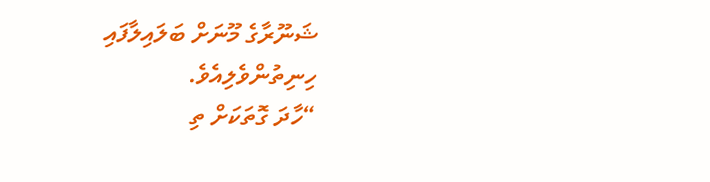ޝަނޫރާގެ މޫނަށް ބަލައިލާފައި ހިނިތުންވެލިއެވެ.
“ހާދަ ގޮތަކަށް ތި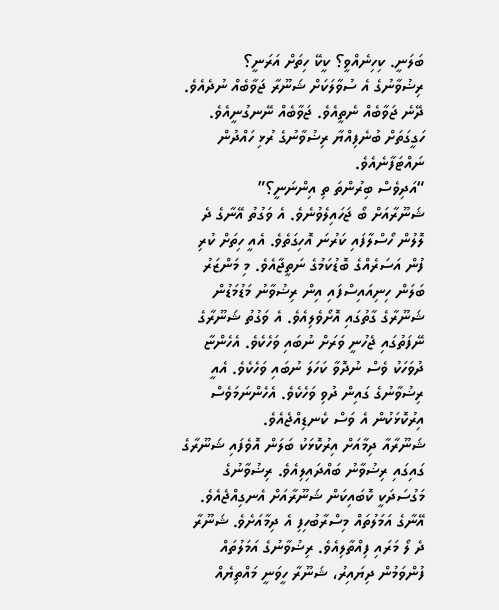ބަލަނީ. ކިހިނެއްވީ؟ ކީކޭ ހިތަށް އަރަނީ؟
ރިޟުވާނުގެ އެ ސުވާލަކަށް ޝަނޫރާ ޖަވާބެއް ނުދެއެވެ. ދޭނެ ޖަވާބެއް ނެތީއެވެ. ޖަވާބެއް ނޭނގުނީއެވެ. ހަގީގަތަށް ބުނެފިއްޔާ ރިޟުވާނުގެ ރުޅި ހައްދުން ނައްޓަފާނެއެވެ.
“އަދިވެސް ބިރުންތަ ތި އިންނަނީ؟”
ޝަނޫރާއަށް ބޯ ޖަހައިލެވުނެވެ. އެ ވަގުތު އޭނާގެ ދެ ލޮލުން ހޯސްލާފައި ކަރުނަ އޮހިގަތެވެ. އެއީ ހިތަށް ކުރި ފުން އަސަރެއްގެ ބޮޑުކަމުގެ ނަތީޖާއެވެ. މި މަންޒަރު ބަލަން ހިނިއައިސްފައި އިން ރިޟުވާނު މަޑުމަޑުން ޝަނޫރާގެ ގާތުގައި އޮށޯވެލިއެވެ. އެ ވަގުތު ޝަނޫރާގެ ނޭފަތުގައި ޖެހުނީ ވަރަށް ނުބައި ވަހެކެވެ. އެހެންޏާ ދުވަހަކު ވެސް ނުދޮވާ ކަހަލަ ނުބައި ވަހެކެވެ. އެއީ ރިޟުވާނުގެ ގައިން ދުވި ވަހެކެވެ. އެހެންނަމަވެސް އިރުކޮޅަކުން އެ ވަސް ކެނޑިއްޖެއެވެ.
ޝަނޫރާއާ ދިމާއަށް އިރުކޮޅަކު ބަލަން އޮވެފައި ޝަނޫރާގެ ގައިގައި ރިޟުވާނު ބައްދައިލިއެވެ. ރިޟުވާނުގެ މަގުސަދަކީ ކޮބައިކަން ޝަނޫރާއަށް އެނގިއްޖެއެވެ. އޭނާގެ އަމަލުތައް މިސްރާބުހިފި އެ ދިމާއަށެވެ. ޝަނޫރާ ދެ ލޯ މަރައި ފިއްތާލިއެވެ. ރިޟުވާނުގެ އަމަލުތައް ފުންވަމުން ދިޔައިރު، ޝަނޫރާ ހީވަނީ މައްތިޔެއް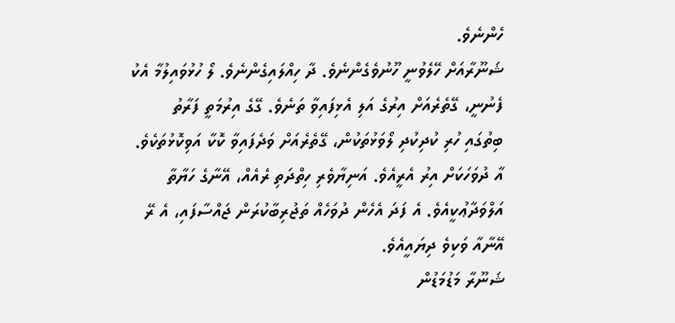ހެންނެވެ.
ޝަނޫރާއަށް ހޭލެވުނީ ހޫނުވެގެންނެވެ. ދާ ހިއްލައިގެންނެވެ. ލޯ ހުޅުވައިލުމާ އެކު ފެނުނީ، ގޭތެރެއަށް އިރުގެ އަލި އެޅިފައިވާ ތަނެވެ. ގޭގެ އިރުމަތީ ފަރާތު ބިތުގައި ހުރި ކުދިކުދި ލޯވަޅުތަކުން، ގޭތެރެއަށް ވަދެފައިވާ ކޮކާ އަވިކޮޅުތަކެވެ. އާ ދުވަހަކަށް އިރު އެރީއެވެ. އަނިޔާވެރި ހިތްދަތި ރެއެއް، އޭނާގެ ހަޔާތާ އަލްވަދާޢުކީއެވެ. އެ ފަދަ އެހެން ދުވަހެއް ތަޖުރިބާކުރަން ޖައްސާފައި، އެ ރޭ އޭނާއާ ވަކިވެ ދިޔައީއެވެ.
ޝަނޫރާ މަޑުމަޑުން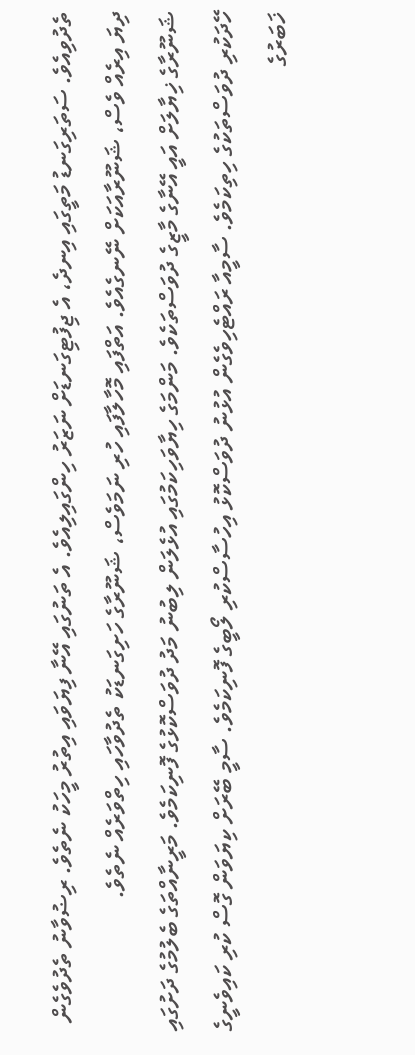ތެދުވިއެވެ. ސަތަރިގަނޑު މަތީގައި އިނދެ، އެ ޖިފުޓިގަނޑަށް ނަޒަރު ހިންގައިލިއެވެ. އެ ތަނުގައި އޭނާ ފިޔަވައި އިތުރު މީހަކު ނެތެވެ. ރިޟުވާނު ތެދުވެގެން ދިޔަ އިރެއް ވެސް، ޝަނޫރާއަކަށް ނޭނގެއެވެ. އަތްފައި މޮހާލާފައި ހުރި ނަމަވެސް، ޝަނޫރާގެ ހަށިގަނޑަކު ތެދުވާހައި ހިތްވަރެއް ނެތެވެ.
ޝަނޫރާގެ ޚިޔާލަށް އައީ އޭނާގެ މާޒީގެ ދުވަސްތަކެވެ. މަންމަގެ ހިޔާވަހިކަމުގައި އުޅެލަން ލިބުނު މަދު ދުވަސްކޮޅުގެ ފޮނިކަމެވެ. މަރީނާއްތަގެ ބެލުމުގެ ދަށުގައި ހޭދަކުރި ދުވަސްތަކުގެ ހިތިކަމެވެ. ސާމީއާ ރައްޓެހިވެގެން އުޅުނު ދުވަސްކޮޅު އިހުސާސްކުރި ލޯބީގެ ފޮނިކަމެވެ. ސާމީ ބޭރަށް ކިޔަވަން ގޮސް ކުރި ކައިވެނީގެ ޚަބަރުގެ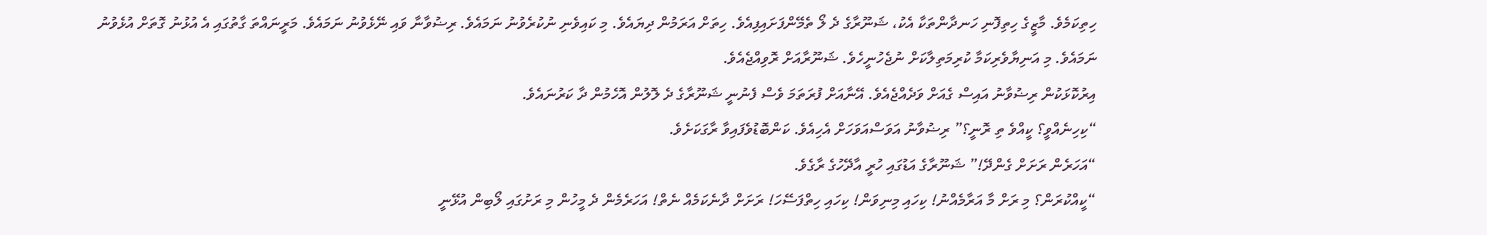ހިތިކަމެވެ. މާޒީގެ ހިތިފޮނި ހަނދާންތަކާ އެކު، ޝަނޫރާގެ ދެ ލޯ ތެމޭންފަށައިފިއެވެ. ހިތަށް އަރަމުން ދިޔައެވެ. މި ކައިވެނި ނުކުރެވުނު ނަމައެވެ. ރިޟުވާނާ ވައި ނޭޅެވުނު ނަމައެވެ. މަރީނައްތަ ގާތުގައި އެ އުޅުނު ގޮތަށް އުޅެވުނު ނަމައެވެ. މި އަނިޔާވެރިކަމާ ކުރިމަތިލާކަށް ނުޖެހުނީހެވެ. ޝަނޫރާއަށް ރޮވިއްޖެއެވެ.
އިރުކޮޅަކުން ރިޟުވާނު އައިސް ގެއަށް ވަދެއްޖެއެވެ. އޭނާއަށް ފުރަތަމަ ވެސް ފެނުނީ ޝަނޫރާގެ ދެ ލޮލުން އޮހެމުން ދާ ކަރުނައެވެ.
“ކިހިނެއްވީ؟ ކީއްވެ ތި ރޮނީ؟” ރިޟުވާނު އަވަސްއަވަހަށް އެހިއެވެ. ކަންބޮޑުވެފައިވާ ރާގަކަށެވެ.
“އަހަރެން ރަށަށް ގެންދޭ!” ޝަނޫރާގެ އަޑުގައި ހުރީ އާދޭހުގެ ރާގެވެ.
“ކީއްކުރަން؟ މި ރަށް މާ އަރާމެއްނު! ކިހައި މިނިވަން! ކިހައި ހިތްފަސޭހަ! ރަށަށް ދާނެކަމެއް ނެތް! އަހަރެމެން ދެ މީހުން މި ރަށުގައި ލޯބިން އުޅޭނީ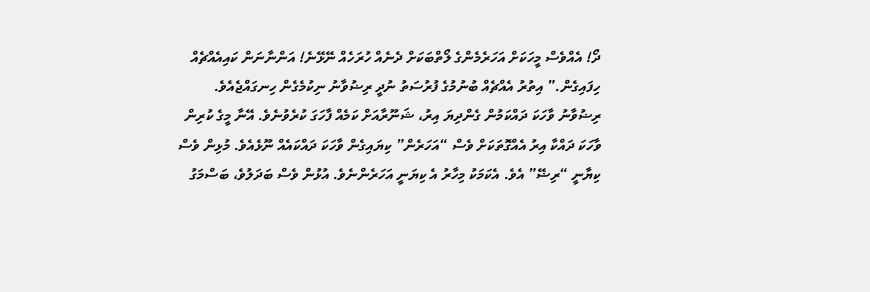ދޯ! އެއްވެސް މީހަކަށް އަހަރެމެންގެ ލޯތްބަކަށް ދެނެއް ހުރަހެއް ނޭޅޭނެ! އަންނާނަން ކައިއެއްޗެއް ހިފައިގެން.” އިތުރު އެއްޗެއް ބުނުމުގެ ފުރުސަތު ނުދީ ރިޟުވާނު ނިކުމެގެން ހިނގައްޖެއެވެ.
ރިޟުވާނު ވާހަކަ ދައްކަމުން ގެންދިޔަ އިރު، ޝަނޫރާއަށް ކަމެއް ފާހަގަ ކުރެވުނެވެ. އޭނާ މީގެ ކުރިން ވާހަކަ ދައްކާ އިރު އެއްގޮތަކަށް ވެސް “އަހަރެން” ކިޔައިގެން ވާހަކަ ދައްކައެއް ނޫޅެއެވެ. މުޅިން ވެސް ކިޔާނީ “ރިޟޭ” އެވެ. އެކަމަކު މިހާރު އެ ކިޔަނީ އަހަރެންނެވެ. އުޅުން ވެސް ބަދަލުވެ، ބަސްމަގު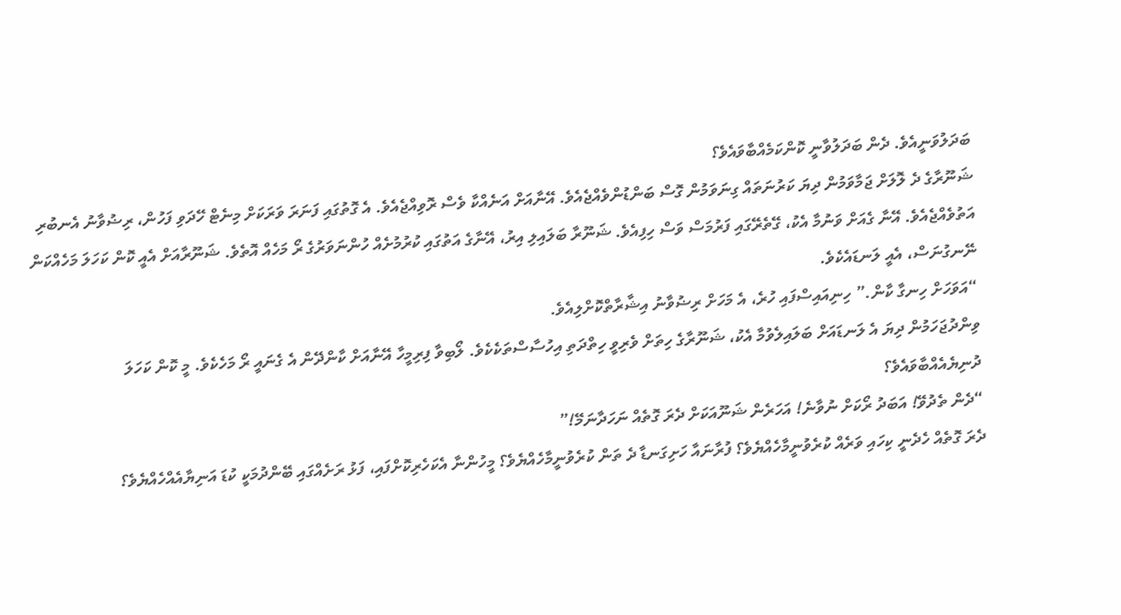ބަދަލުވަނީއެވެ. ދެން ބަދަލުވާނީ ކޮންކަމެއްބާވައެވެ؟
ޝަނޫރާގެ ދެ ލޮލަށް ޖަމާވަމުން ދިޔަ ކަރުނަތައް ގިނަވަމުން ގޮސް ބަންޑުންވެއްޖެއެވެ. އޭނާއަށް އަނެއްކާ ވެސް ރޮވިއްޖެއެވެ. އެ ގޮތުގައި ފަނަރަ ވަރަކަށް މިނެޓް ހޭދަވި ފަހުން، ރިޟުވާނު އެނބުރި އަތުވެއްޖެއެވެ. އޭނާ ގެއަށް ވަނުމާ އެކު، ގޭތެރޭގައި ފަރުމަސް ވަސް ހިފިއެވެ. ޝަނޫރާ ބަލައިލި އިރު، އޭނާގެ އަތުގައި ކުރުމުށެއް ހުންނަވަރުގެ ރޯ މަހެއް އޮތެވެ. ޝަނޫރާއަށް އެއީ ކޮން ކަހަލަ މަހެއްކަން ނޭނގުނަސް، އެއީ ލަނޑައެކެވެ.
“އަވަހަށް ހިނގާ ކާން.” ހިނިއައިސްފައި ހުރެ، އެ މަހަށް ރިޟުވާނު އިޝާރާތްކޮށްލިއެވެ.
ވިންދުޖަހަމުން ދިޔަ އެ ލަނޑައަށް ބަލައިލެވުމާ އެކު، ޝަނޫރާގެ ހިތަށް ވެރިވީ ހިތްދަތި އިހުސާސްތަކެކެވެ. ލޯބިވާ ފިރިމީހާ އޭނާއަށް ކާންދޭން އެ ގެނައީ ރޯ މަހެކެވެ. މީ ކޮން ކަހަލަ ދުނިޔެއެއްބާވައެވެ؟
“ދެން ތެދުވޭ! އަބަދު ރޯކަށް ނުވާނެ! އަހަރެން ޝަނޫއަކަށް ދެރަ ގޮތެއް ނަހަދާނަމޭ!”
ދެރަ ގޮތެއް ހެދެނީ ކިހައި ވަރެއް ކުރެވުނީމާހެއްޔެވެ؟ ފުރާނައާ ހަށިގަނޑާ ދެ ތަން ކުރެވުނީމާހެއްޔެވެ؟ މީހުންނާ އެކަހެރިކޮށްފައި، ފަޅު ރަށެއްގައި ބޭންދުމަކީ ކުޑަ އަނިޔާއެއްހެއްޔެވެ؟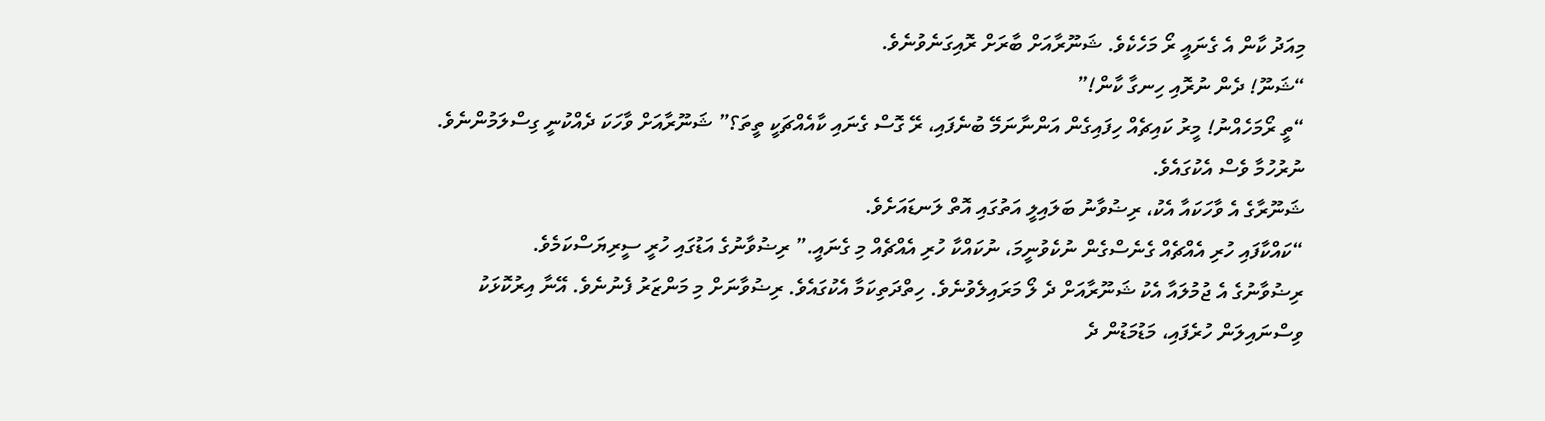މިއަދު ކާން އެ ގެނައީ ރޯ މަހެކެވެ. ޝަނޫރާއަށް ބާރަށް ރޮއިގަނެވުނެވެ.
“ޝަނޫ! ދެން ނުރޮއި ހިނގާ ކާން!”
“ތީ ރޯމަހެއްނު! މީރު ކައިޗެއް ހިފައިގެން އަންނާނަމޭ ބުނެފައި، ރޭ ގޮސް ގެނައި ކާއެއްޗަކީ ތީތަ؟” ޝަނޫރާއަށް ވާހަކަ ދެއްކުނީ ގިސްލަމުންނެވެ. ނުރުހުމާ ވެސް އެކުގައެވެ.
ޝަނޫރާގެ އެ ވާހަކައާ އެކު، ރިޟުވާނު ބަލައިލީ އަތުގައި އޮތް ލަނޑައަށެވެ.
“ކައްކާފައި ހުރި އެއްޗެއް ގެނެސްގެން ނުކެވުނީމަ، ނުކައްކާ ހުރި އެއްޗެއް މި ގެނައީ.” ރިޟުވާނުގެ އަޑުގައި ހުރީ ސީރިޔަސްކަމެވެ.
ރިޟުވާނުގެ އެ ޖުމުލައާ އެކު ޝަނޫރާއަށް ދެ ލޯ މަރައިލެވުނެވެ. ހިތްދަތިކަމާ އެކުގައެވެ. ރިޟުވާނަށް މި މަންޒަރު ފެނުނެވެ. އޭނާ އިރުކޮޅަކު ވިސްނައިލަން ހުރެފައި، މަޑުމަޑުން ދެ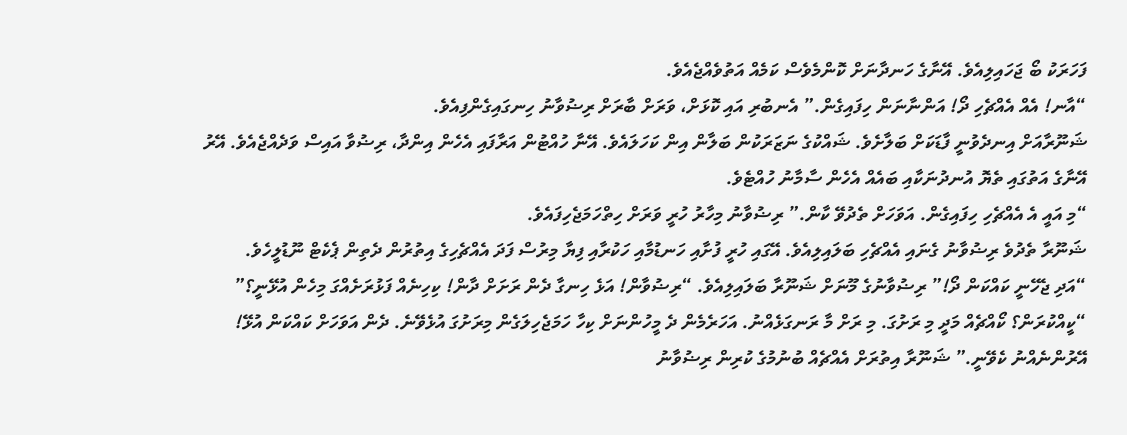ފަހަރަކު ބޯ ޖަހައިލިއެވެ. އޭނާގެ ހަނދާނަށް ކޮންމެވެސް ކަމެއް އަތުވެއްޖެއެވެ.
“އާނ! އެއް އެއްޗެހި ދޯ! އަންނާނަން ހިފައިގެން.” އެނބުރި އައި ކޮޅަށް، ވަރަށް ބާރަށް ރިޟުވާނު ހިނގައިގެންފިއެވެ.
ޝަނޫރާއަށް އިނދެވުނީ ފާޑަކަށް ބަލާށެވެ. ޝައްކުގެ ނަޒަރަކުން ބަލާން އިން ކަހަލައެވެ. އޭނާ ހުއްޓުން އަރާފައި އެހެން އިންދާ، ރިޟުވާ އައިސް ވަދެއްޖެއެވެ. އޭރު އޭނާގެ އަތުގައި ތެޔޮ އުނދުނަކާއި ބައެއް އެހެން ސާމާނު ހުއްޓެވެ.
“މި އައީ އެ އެއްޗެހި ހިފައިގެން. އަވަހަށް ތެދުވޭ ކާން.” ރިޟުވާނު މިހާރު ހުރީ ވަރަށް ހިތްހަމަޖެހިފައެވެ.
ޝަނޫރާ ތެދުވެ ރިޟުވާނު ގެނައި އެއްޗެހި ބަލައިލިއެވެ. އޭގައި ހުރީ ފުށާއި ހަނޑުމާއި ހަކުރާއި ފިޔާ މިރުސް ފަދަ އެއްޗެހިގެ އިތުރުން ދެތިން ޕެކެޓް ނޫޑުލީހެވެ.
“އަދި ޖެހޭނީ ކައްކަން ދޯ!” ރިޟުވާނުގެ މޫނަށް ޝަނޫރާ ބަލައިލިއެވެ. “ރިޟުވާން! އަޅެ ހިނގާ ދެން ރަށަށް ދާން! ކިހިނެއް ފަޅުރަށެއްގަ މިހެން އުޅޭނީ؟”
“ކީއްކުރަން؟ ކޯއްޗެއް މަދީ މި ރަށުގަ. މި ރަށް މާ ރަނގަޅެއްނު. އަހަރެމެން ދެ މީހުންނަށް ކިހާ ހަމަޖެހިލަގެން މިރަށުގަ އުޅެވޭނެ. ދެން އަވަހަށް ކައްކަން އުޅޭ! އޭރުންނެއްނު ކެވޭނީ.” ޝަނޫރާ އިތުރަށް އެއްޗެއް ބުނުމުގެ ކުރިން ރިޟުވާނު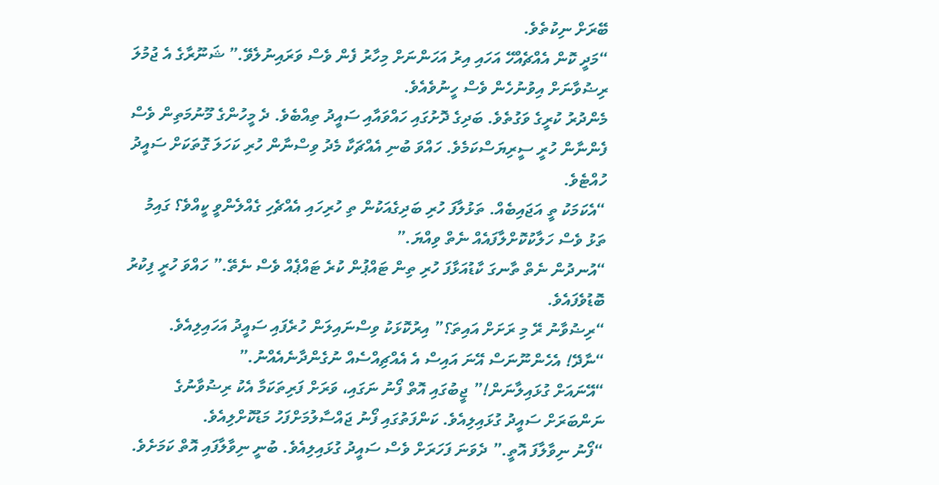ބޭރަށް ނިކުތެވެ.
“މަދީ ކޮން އެއްޗެއްހޭ އަހައި އިރު އަހަންނަށް މިހާރު ފެން ވެސް ވަރައިނުލެވޭ.” ޝަނޫރާގެ އެ ޖުމުލަ ރިޟުވާނަށް އިވުނުހެން ވެސް ހީނުވެއެވެ.
މެންދުރު ކުރީގެ ވަގުތެވެ. ބަދިގެ ދޮށުގައި ހައްވައާއި ސައީދު ތިއްބެވެ. ދެ މީހުންގެ މޫނުމަތިން ވެސް ފެންނާން ހުރީ ސީރިޔަސްކަމެވެ. ހައްވަ ބުނި އެއްޗަކާ މެދު ވިސްނާން ހުރި ކަހަލަ ގޮތަކަށް ސައީދު ހުއްޓެވެ.
“އެކަމަކު ތީ އަޖައިބެއް. ތަޅުލާފަ ހުރި ބަދިގެއަކުން ތި ހުރިހައި އެއްޗެހި ގެއްލެންވީ ކީއްވެ؟ ގައިމު ތަޅު ވެސް ހަލާކުކޮށްލާފައެއް ނެތް ވިއްޔަ.”
“އުނދުން ނެތް ތާނގަ ކާޑުއަޅާފަ ހުރި ތިން ޓައްޕުން ކުރެ ޓައްޕެއް ވެސް ނެތޭ.” ހައްވަ ހުރީ ފިކުރު ބޮޑުވެފައެވެ.
“ރިޟުވާނު ރޭ މި ރަށަށް އައިތަ؟” އިރުކޮޅަކު ވިސްނައިލަން ހުރެފައި ސައީދު އަހައިލިއެވެ.
“ނާދޭ! އެހެންނޫނަސް އޭނަ އައިސް އެ އެއްޗިއްސެއް ނުގެންދާނެއެއްނު.”
“އޭނައަށް ގުޅައިލާނަން!” ޖީބުގައި އޮތް ފޯނު ނަގައި، ވަރަށް ފަރިތަކަމާ އެކު ރިޟުވާނުގެ ނަންބަރަށް ސައީދު ގުޅައިލިއެވެ. ކަންފަތުގައި ފޯނު ޖައްސާލުމަށްފަހު މަޑުކޮށްލިއެވެ.
“ފޯނު ނިވާލާފަ އޮތީ.” ދެވަނަ ފަހަރަށް ވެސް ސައީދު ގުޅައިލިއެވެ. ބުނީ ނިވާލާފައި އޮތް ކަމަށެވެ.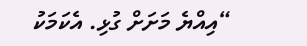“އިއްޔެ މަށަށް ގުޅި. އެކަމަކު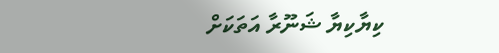ކިޔާކިޔާ ޝަނޫރާ އަތަކަށް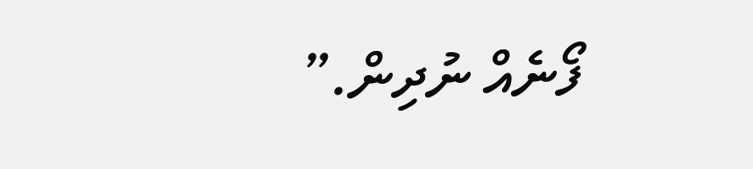ފޯނެއް ނުދިން.”